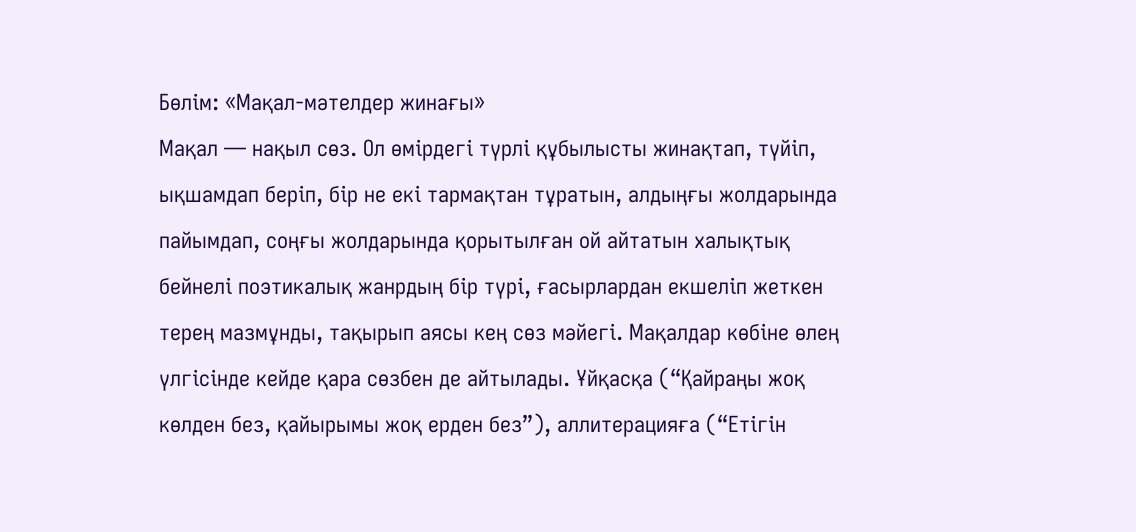Бөлім: «Мақал-мәтелдер жинағы»
Мақал — нақыл сөз. Ол өмірдегі түрлі құбылысты жинақтап, түйіп, ықшамдап беріп, бір не екі тармақтан тұратын, алдыңғы жолдарында пайымдап, соңғы жолдарында қорытылған ой айтатын халықтық бейнелі поэтикалық жанрдың бір түрі, ғасырлардан екшеліп жеткен терең мазмұнды, тақырып аясы кең сөз мәйегі. Мақалдар көбіне өлең үлгісінде кейде қара сөзбен де айтылады. Ұйқасқа (“Қайраңы жоқ көлден без, қайырымы жоқ ерден без”), аллитерацияға (“Етігін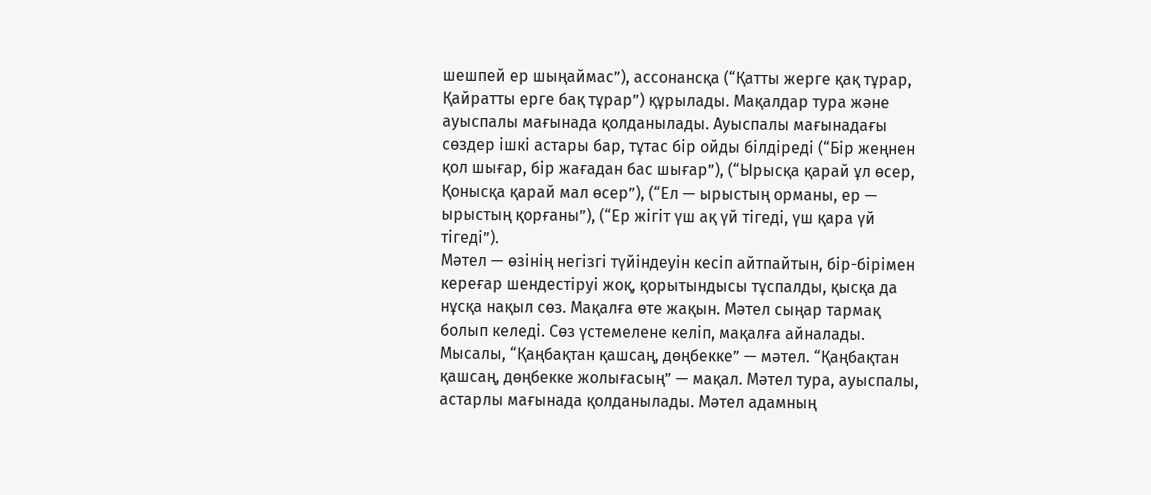шешпей ер шыңаймас”), ассонансқа (“Қатты жерге қақ тұрар, Қайратты ерге бақ тұрар”) құрылады. Мақалдар тура және ауыспалы мағынада қолданылады. Ауыспалы мағынадағы сөздер ішкі астары бар, тұтас бір ойды білдіреді (“Бір жеңнен қол шығар, бір жағадан бас шығар”), (“Ырысқа қарай ұл өсер, Қонысқа қарай мал өсер”), (“Ел — ырыстың орманы, ер — ырыстың қорғаны”), (“Ер жігіт үш ақ үй тігеді, үш қара үй тігеді”).
Мәтел — өзінің негізгі түйіндеуін кесіп айтпайтын, бір-бірімен кереғар шендестіруі жоқ, қорытындысы тұспалды, қысқа да нұсқа нақыл сөз. Мақалға өте жақын. Мәтел сыңар тармақ болып келеді. Сөз үстемелене келіп, мақалға айналады. Мысалы, “Қаңбақтан қашсаң, дөңбекке” — мәтел. “Қаңбақтан қашсаң, дөңбекке жолығасың” — мақал. Мәтел тура, ауыспалы, астарлы мағынада қолданылады. Мәтел адамның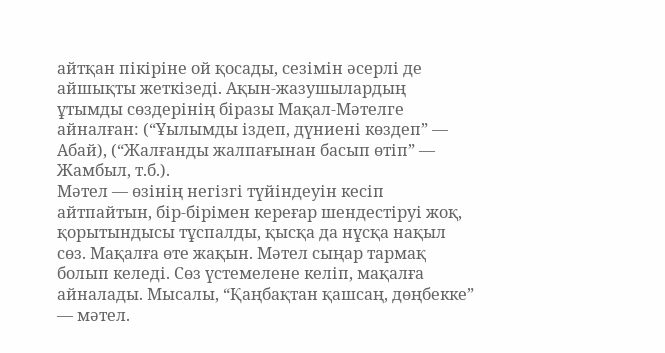айтқан пікіріне ой қосады, сезімін әсерлі де айшықты жеткізеді. Ақын-жазушылардың ұтымды сөздерінің біразы Мақал-Мәтелге айналған: (“Ұылымды іздеп, дүниені көздеп” — Абай), (“Жалғанды жалпағынан басып өтіп” — Жамбыл, т.б.).
Мәтел — өзінің негізгі түйіндеуін кесіп айтпайтын, бір-бірімен кереғар шендестіруі жоқ, қорытындысы тұспалды, қысқа да нұсқа нақыл сөз. Мақалға өте жақын. Мәтел сыңар тармақ болып келеді. Сөз үстемелене келіп, мақалға айналады. Мысалы, “Қаңбақтан қашсаң, дөңбекке” — мәтел.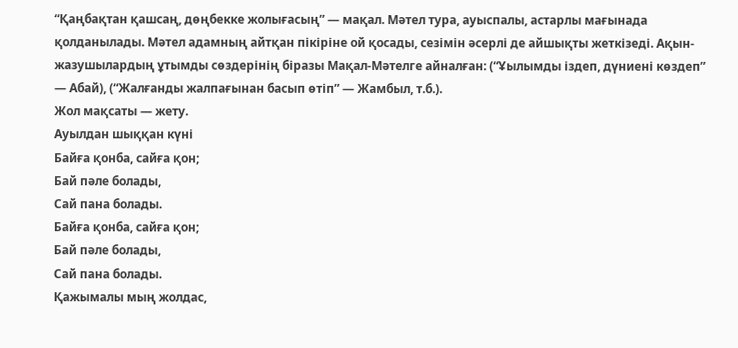“Қаңбақтан қашсаң, дөңбекке жолығасың” — мақал. Мәтел тура, ауыспалы, астарлы мағынада қолданылады. Мәтел адамның айтқан пікіріне ой қосады, сезімін әсерлі де айшықты жеткізеді. Ақын-жазушылардың ұтымды сөздерінің біразы Мақал-Мәтелге айналған: (“Ұылымды іздеп, дүниені көздеп” — Абай), (“Жалғанды жалпағынан басып өтіп” — Жамбыл, т.б.).
Жол мақсаты — жету.
Ауылдан шыққан күні
Байға қонба, сайға қон;
Бай пәле болады,
Сай пана болады.
Байға қонба, сайға қон;
Бай пәле болады,
Сай пана болады.
Қажымалы мың жолдас,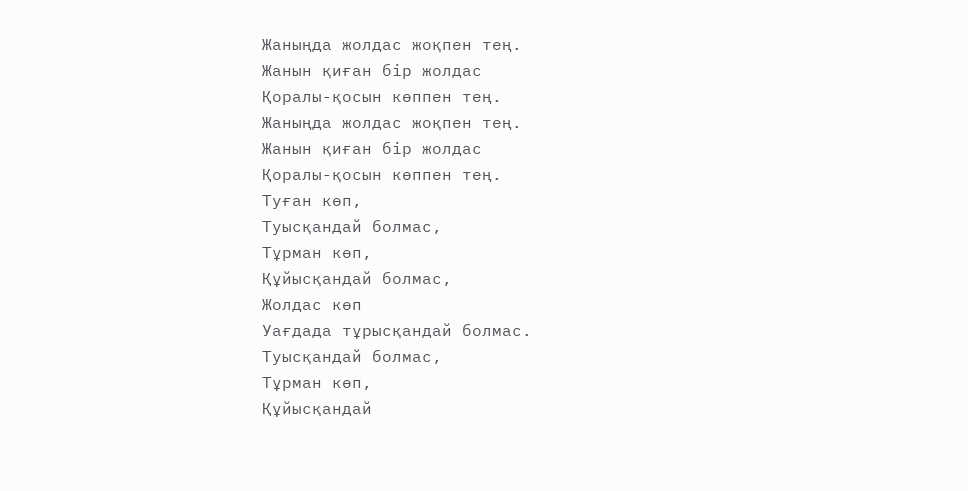Жаныңда жолдас жоқпен тең.
Жанын қиған бір жолдас
Қоралы-қосын көппен тең.
Жаныңда жолдас жоқпен тең.
Жанын қиған бір жолдас
Қоралы-қосын көппен тең.
Туған көп,
Туысқандай болмас,
Тұрман көп,
Құйысқандай болмас,
Жолдас көп
Уағдада тұрысқандай болмас.
Туысқандай болмас,
Тұрман көп,
Құйысқандай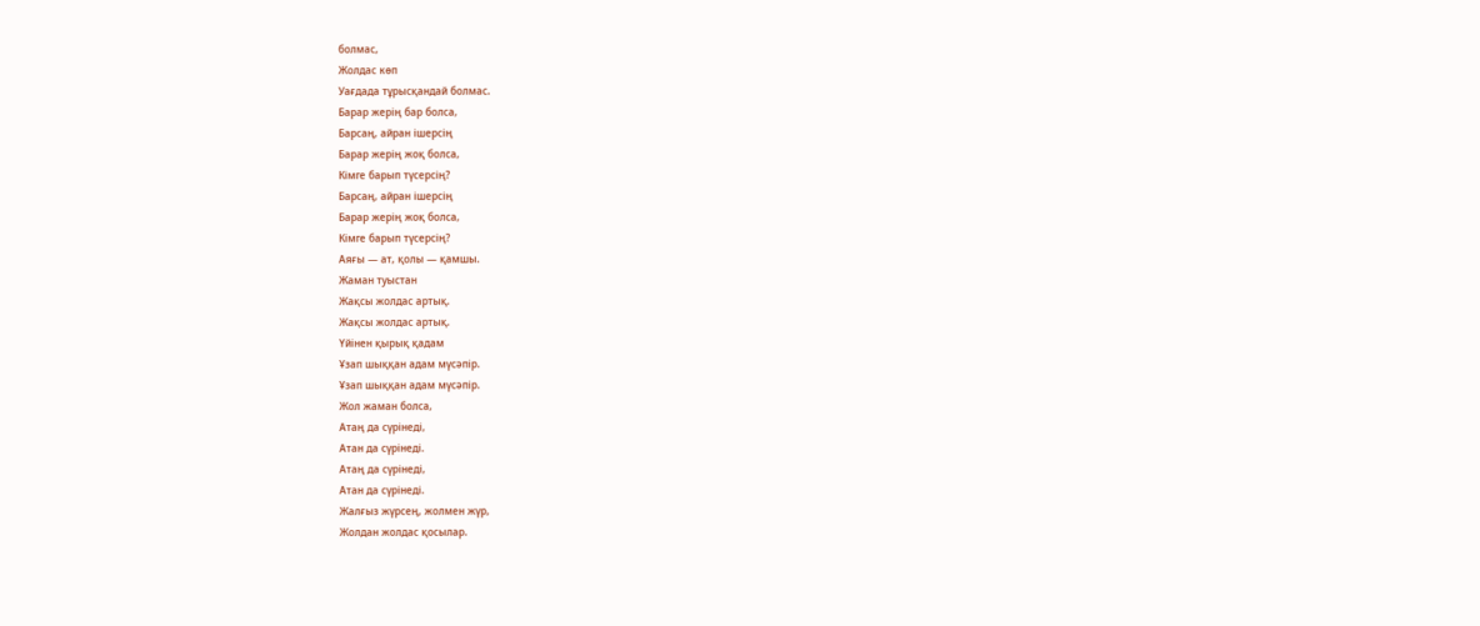болмас,
Жолдас көп
Уағдада тұрысқандай болмас.
Барар жерің бар болса,
Барсаң, айран ішерсің
Барар жерің жоқ болса,
Кімге барып түсерсің?
Барсаң, айран ішерсің
Барар жерің жоқ болса,
Кімге барып түсерсің?
Аяғы — ат, қолы — қамшы.
Жаман туыстан
Жақсы жолдас артық.
Жақсы жолдас артық.
Үйінен қырық қадам
Ұзап шыққан адам мүсәпір.
Ұзап шыққан адам мүсәпір.
Жол жаман болса,
Атаң да сүрінеді,
Атан да сүрінеді.
Атаң да сүрінеді,
Атан да сүрінеді.
Жалғыз жүрсең, жолмен жүр,
Жолдан жолдас қосылар.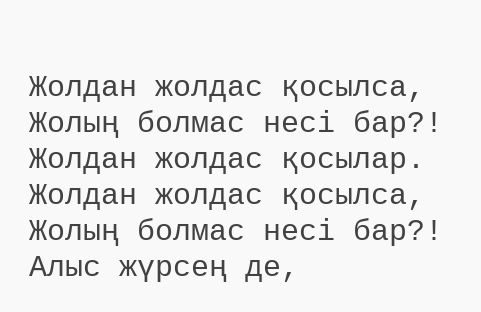Жолдан жолдас қосылса,
Жолың болмас несі бар?!
Жолдан жолдас қосылар.
Жолдан жолдас қосылса,
Жолың болмас несі бар?!
Алыс жүрсең де,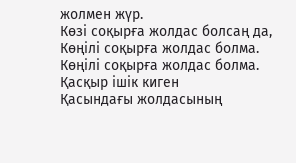жолмен жүр.
Көзі соқырға жолдас болсаң да,
Көңілі соқырға жолдас болма.
Көңілі соқырға жолдас болма.
Қасқыр ішік киген
Қасындағы жолдасының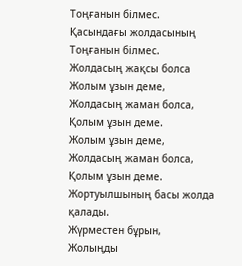Тоңғанын білмес.
Қасындағы жолдасының
Тоңғанын білмес.
Жолдасың жақсы болса
Жолым ұзын деме,
Жолдасың жаман болса,
Қолым ұзын деме.
Жолым ұзын деме,
Жолдасың жаман болса,
Қолым ұзын деме.
Жортуылшының басы жолда қалады.
Жүрместен бұрын,
Жолыңды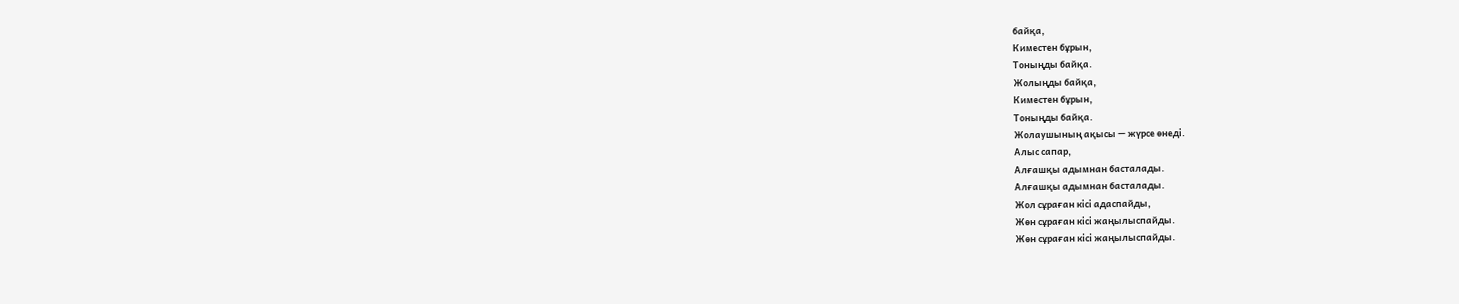байқа,
Киместен бұрын,
Тоныңды байқа.
Жолыңды байқа,
Киместен бұрын,
Тоныңды байқа.
Жолаушының ақысы — жүрсе өнеді.
Алыс сапар,
Алғашқы адымнан басталады.
Алғашқы адымнан басталады.
Жол сұраған кісі адаспайды,
Жөн сұраған кісі жаңылыспайды.
Жөн сұраған кісі жаңылыспайды.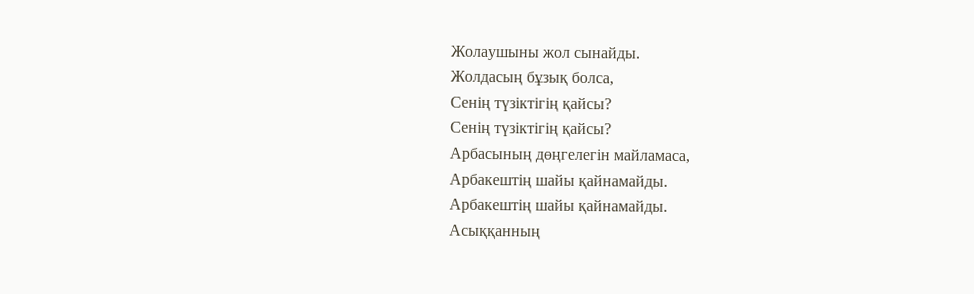Жолаушыны жол сынайды.
Жолдасың бұзық болса,
Сенің түзіктігің қайсы?
Сенің түзіктігің қайсы?
Арбасының дөңгелегін майламаса,
Арбакештің шайы қайнамайды.
Арбакештің шайы қайнамайды.
Асыққанның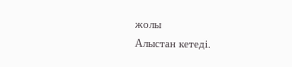жолы
Алыстан кетеді.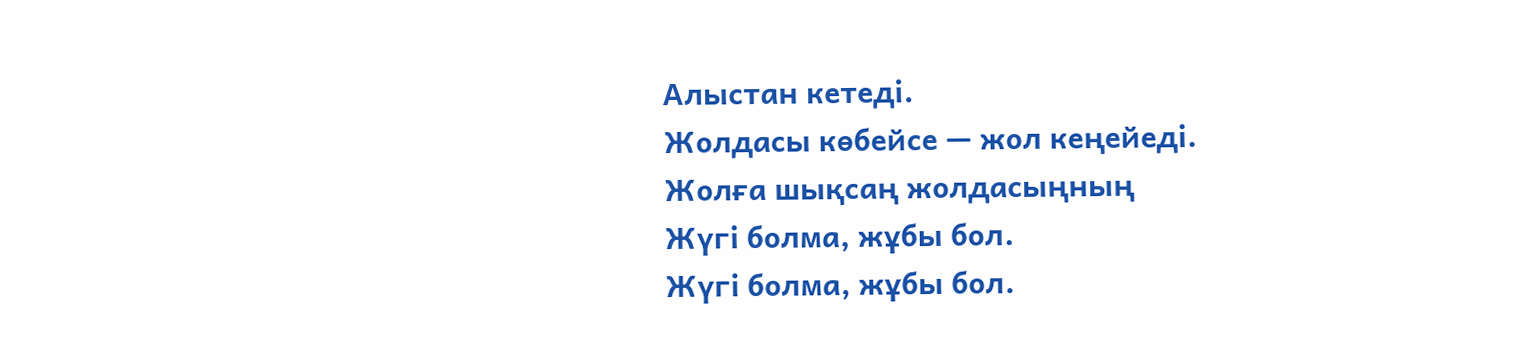Алыстан кетеді.
Жолдасы көбейсе — жол кеңейеді.
Жолға шықсаң жолдасыңның
Жүгі болма, жұбы бол.
Жүгі болма, жұбы бол.